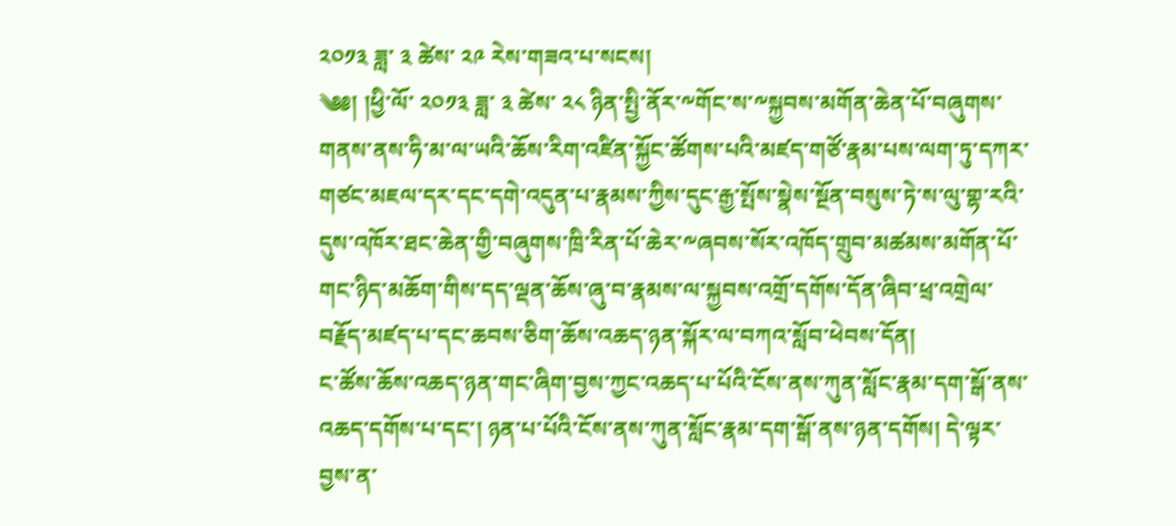༢༠༡༣ ཟླ་ ༣ ཚེས་ ༢༩ རེས་གཟའ་པ་སངས།
༄༅། །ཕྱི་ལོ་ ༢༠༡༣ ཟླ་ ༣ ཚེས་ ༢༨ ཉིན་སྤྱི་ནོར་༸གོང་ས་༸སྐྱབས་མགོན་ཆེན་པོ་བཞུགས་གནས་ནས་ཧི་མ་ལ་ཡའི་ཆོས་རིག་འཛིན་སྐྱོང་ཚོགས་པའི་མཛད་གཙོ་རྣམ་པས་ལག་ཏུ་དཀར་གཙང་མཇལ་དར་དང་དགེ་འདུན་པ་རྣམས་ཀྱིས་དུང་རྒྱ་སྤོས་སྣེས་སྔོན་བསུས་ཏེ་ས་ལུ་གྷ་རའི་དུས་འཁོར་ཐང་ཆེན་གྱི་བཞུགས་ཁྲི་རིན་པོ་ཆེར་༸ཞབས་སོར་འཁོད་གྲུབ་མཚམས་མགོན་པོ་གང་ཉིད་མཆོག་གིས་དད་ལྡན་ཆོས་ཞུ་བ་རྣམས་ལ་སྐྱབས་འགྲོ་དགོས་དོན་ཞིབ་ཕྲ་འགྲེལ་བརྗོད་མཛད་པ་དང་ཆབས་ཅིག་ཆོས་འཆད་ཉན་སྐོར་ལ་བཀའ་སློབ་ཕེབས་དོན།
ང་ཚོས་ཆོས་འཆད་ཉན་གང་ཞིག་བྱས་ཀྱང་འཆད་པ་པོའི་ངོས་ནས་ཀུན་སློང་རྣམ་དག་སྒོ་ནས་འཆད་དགོས་པ་དང་། ཉན་པ་པོའི་ངོས་ནས་ཀུན་སློང་རྣམ་དག་སྒོ་ནས་ཉན་དགོས། དེ་ལྟར་བྱས་ན་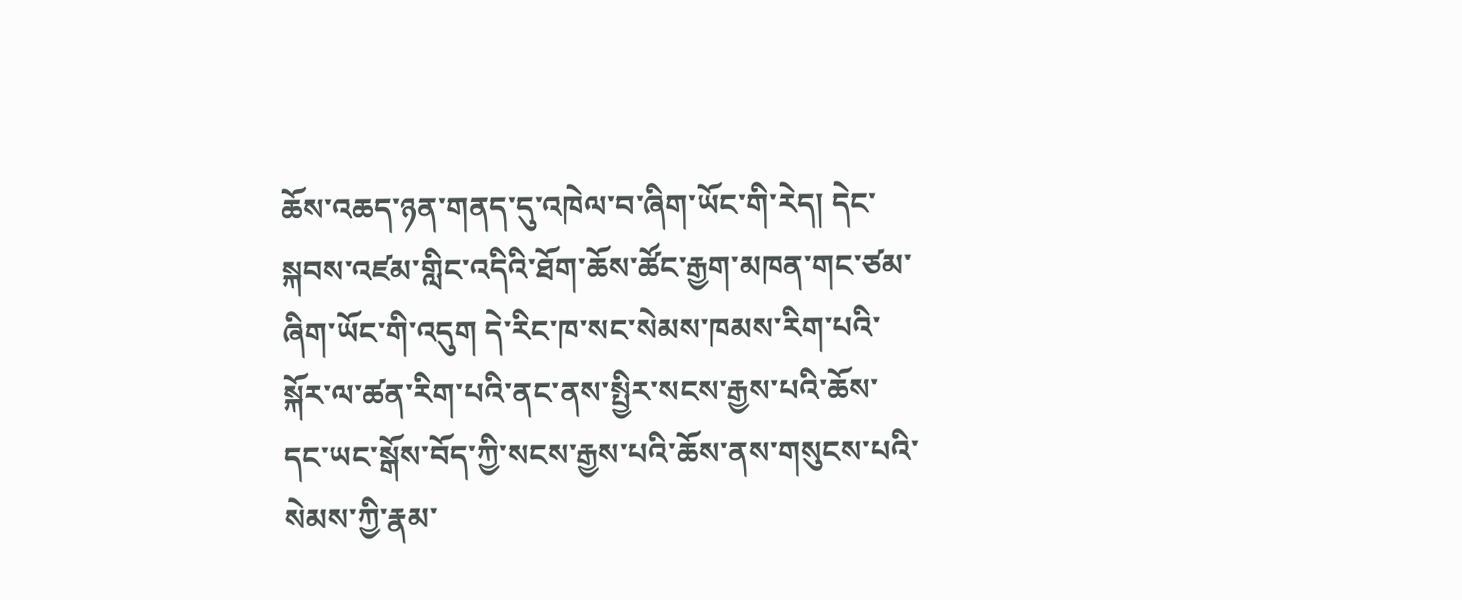ཆོས་འཆད་ཉན་གནད་དུ་འཁེལ་བ་ཞིག་ཡོང་གི་རེད། དེང་སྐབས་འཛམ་གླིང་འདིའི་ཐོག་ཆོས་ཚོང་རྒྱག་མཁན་གང་ཙམ་ཞིག་ཡོང་གི་འདུག དེ་རིང་ཁ་སང་སེམས་ཁམས་རིག་པའི་སྐོར་ལ་ཚན་རིག་པའི་ནང་ནས་སྤྱིར་སངས་རྒྱས་པའི་ཆོས་དང་ཡང་སྒོས་བོད་ཀྱི་སངས་རྒྱས་པའི་ཆོས་ནས་གསུངས་པའི་སེམས་ཀྱི་རྣམ་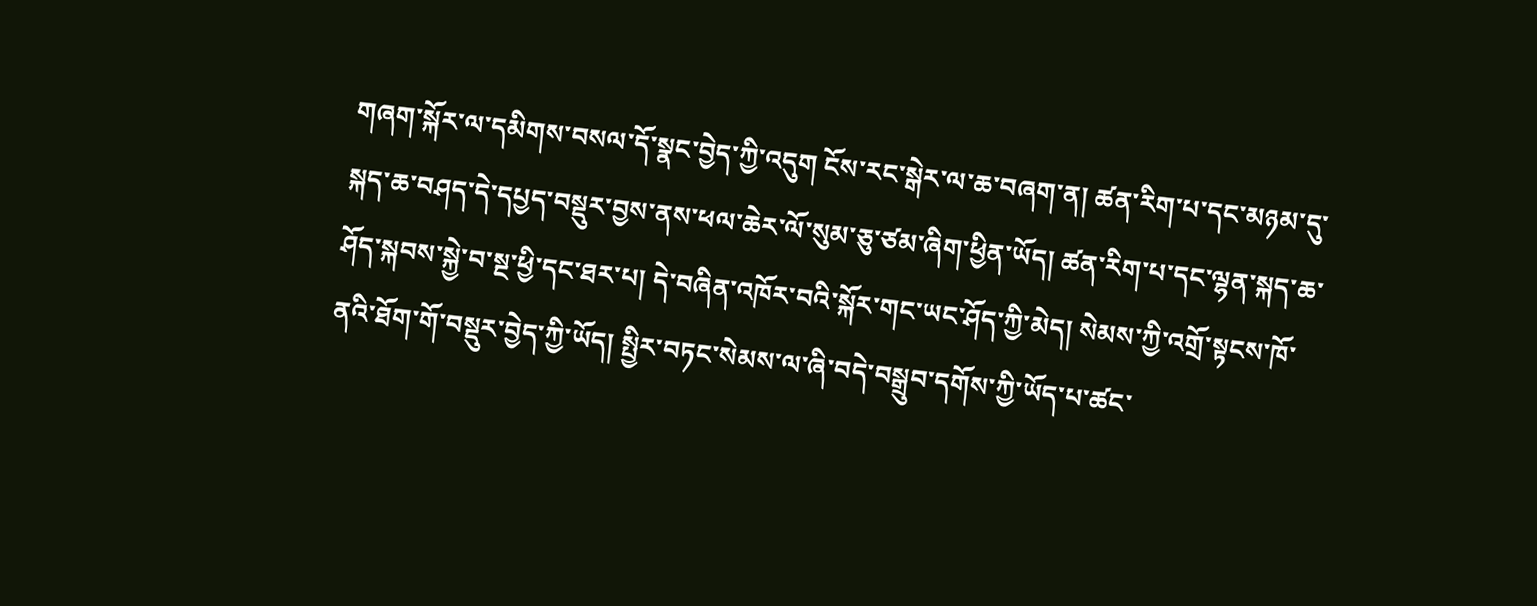གཞག་སྐོར་ལ་དམིགས་བསལ་དོ་སྣང་བྱེད་ཀྱི་འདུག ངོས་རང་སྒེར་ལ་ཆ་བཞག་ན། ཚན་རིག་པ་དང་མཉམ་དུ་སྐད་ཆ་བཤད་དེ་དཔྱད་བསྡུར་བྱས་ནས་ཕལ་ཆེར་ལོ་སུམ་ཅུ་ཙམ་ཞིག་ཕྱིན་ཡོད། ཚན་རིག་པ་དང་ལྷན་སྐད་ཆ་ཤོད་སྐབས་སྐྱེ་བ་སྔ་ཕྱི་དང་ཐར་པ། དེ་བཞིན་འཁོར་བའི་སྐོར་གང་ཡང་ཤོད་ཀྱི་མེད། སེམས་ཀྱི་འགྲོ་སྟངས་ཁོ་ནའི་ཐོག་གོ་བསྡུར་བྱེད་ཀྱི་ཡོད། སྤྱིར་བཏང་སེམས་ལ་ཞི་བདེ་བསྒྲུབ་དགོས་ཀྱི་ཡོད་པ་ཚང་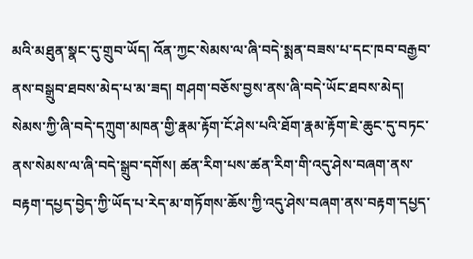མའི་མཐུན་སྣང་དུ་གྲུབ་ཡོད། འོན་ཀྱང་སེམས་ལ་ཞི་བདེ་སྨན་བཟས་པ་དང་ཁབ་བརྒྱབ་ནས་བསྒྲུབ་ཐབས་མེད་པ་མ་ཟད། གཤག་བཅོས་བྱས་ནས་ཞི་བདེ་ཡོང་ཐབས་མེད། སེམས་ཀྱི་ཞི་བདེ་དཀྲུག་མཁན་གྱི་རྣམ་རྟོག་ངོ་ཤེས་པའི་ཐོག་རྣམ་རྟོག་ཇེ་ཆུང་དུ་བཏང་ནས་སེམས་ལ་ཞི་བདེ་སྒྲུབ་དགོས། ཚན་རིག་པས་ཚན་རིག་གི་འདུ་ཤེས་བཞག་ནས་བརྟག་དཔྱད་བྱེད་ཀྱི་ཡོད་པ་རེད་མ་གཏོགས་ཆོས་ཀྱི་འདུ་ཤེས་བཞག་ནས་བརྟག་དཔྱད་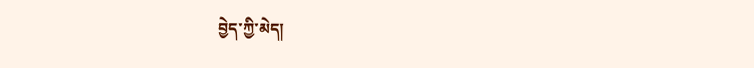བྱེད་ཀྱི་མེད།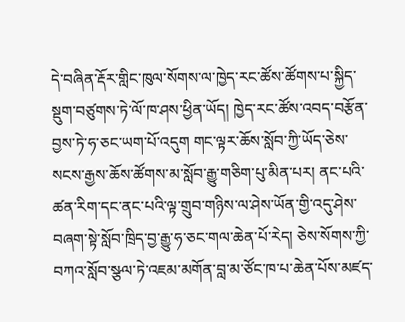དེ་བཞིན་རྡོར་གླིང་ཁུལ་སོགས་ལ་ཁྱེད་རང་ཚོས་ཚོགས་པ་སྐྱིད་སྡུག་བཙུགས་ཏེ་ལོ་ཁ་ཤས་ཕྱིན་ཡོད། ཁྱེད་རང་ཚོས་འབད་བརྩོན་བྱས་ཏེ་ཧ་ཅང་ཡག་པོ་འདུག གང་ལྟར་ཆོས་སློབ་ཀྱི་ཡོད་ཅེས་སངས་རྒྱས་ཆོས་ཚོགས་མ་སློབ་རྒྱུ་གཅིག་པུ་མིན་པར། ནང་པའི་ཚན་རིག་དང་ནང་པའི་ལྟ་གྲུབ་གཉིས་ལ་ཤེས་ཡོན་གྱི་འདུ་ཤེས་བཞག་སྟེ་སློབ་ཁྲིད་བྱ་རྒྱུ་ཧ་ཅང་གལ་ཆེན་པོ་རེད། ཅེས་སོགས་ཀྱི་བཀའ་སློབ་སྩལ་ཏེ་འཇམ་མགོན་བླ་མ་ཙོང་ཁ་པ་ཆེན་པོས་མཛད་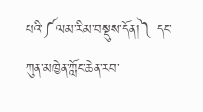པའི་༼ལམ་རིམ་བསྡུས་དོན།༽ དང་ཀུན་མཁྱེན་ཀློང་ཆེན་རབ་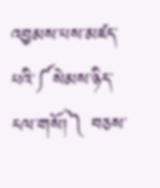འབྱམས་པས་མཛད་པའི་༼སེམས་ཉིད་ངལ་གསོ།༽ བཅས་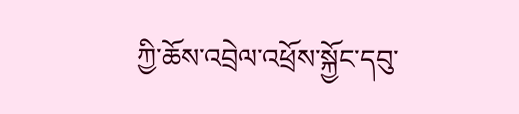ཀྱི་ཆོས་འབྲེལ་འཕྲོས་སྐྱོང་དབུ་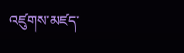འཛུགས་མཛད་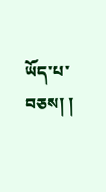ཡོད་པ་བཅས། །